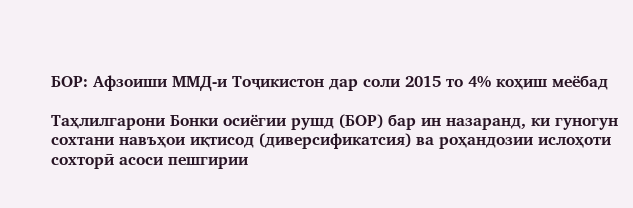БОР: Афзоиши ММД-и Тоҷикистон дар соли 2015 то 4% коҳиш меёбад

Таҳлилгарони Бонки осиёгии рушд (БОР) бар ин назаранд, ки гуногун сохтани навъҳои иқтисод (диверсификатсия) ва роҳандозии ислоҳоти сохторӣ асоси пешгирии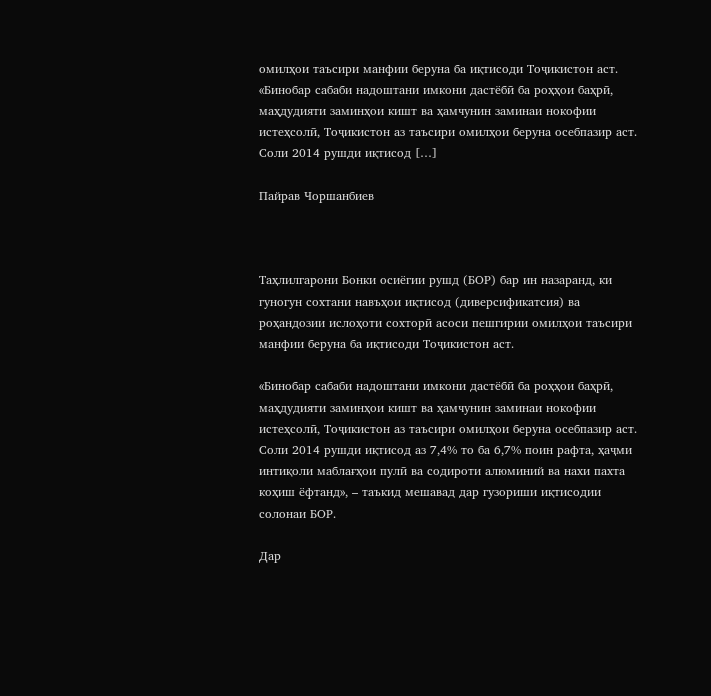омилҳои таъсири манфии беруна ба иқтисоди Тоҷикистон аст. «Бинобар сабаби надоштани имкони дастёбӣ ба роҳҳои баҳрӣ, маҳдудияти заминҳои кишт ва ҳамчунин заминаи нокофии истеҳсолӣ, Тоҷикистон аз таъсири омилҳои беруна осебпазир аст. Соли 2014 рушди иқтисод […]

Пайрав Чоршанбиев



Таҳлилгарони Бонки осиёгии рушд (БОР) бар ин назаранд, ки гуногун сохтани навъҳои иқтисод (диверсификатсия) ва роҳандозии ислоҳоти сохторӣ асоси пешгирии омилҳои таъсири манфии беруна ба иқтисоди Тоҷикистон аст.

«Бинобар сабаби надоштани имкони дастёбӣ ба роҳҳои баҳрӣ, маҳдудияти заминҳои кишт ва ҳамчунин заминаи нокофии истеҳсолӣ, Тоҷикистон аз таъсири омилҳои беруна осебпазир аст. Соли 2014 рушди иқтисод аз 7,4% то ба 6,7% поин рафта, ҳаҷми интиқоли маблағҳои пулӣ ва содироти алюминий ва нахи пахта коҳиш ёфтанд», – таъкид мешавад дар гузориши иқтисодии солонаи БОР.

Дар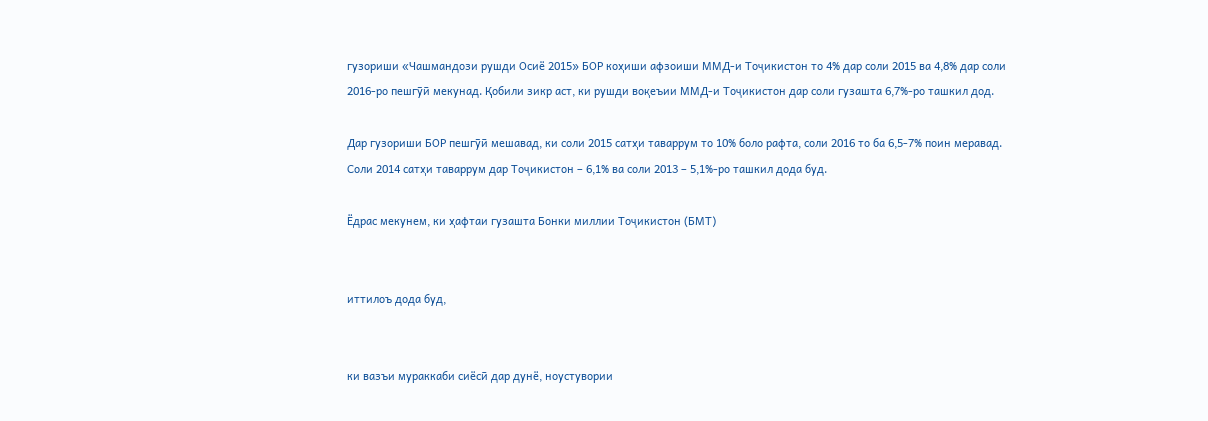гузориши «Чашмандози рушди Осиё 2015» БОР коҳиши афзоиши ММД-и Тоҷикистон то 4% дар соли 2015 ва 4,8% дар соли 2016-ро пешгӯӣ мекунад. Қобили зикр аст, ки рушди воқеъии ММД-и Тоҷикистон дар соли гузашта 6,7%-ро ташкил дод.

Дар гузориши БОР пешгӯӣ мешавад, ки соли 2015 сатҳи таваррум то 10% боло рафта, соли 2016 то ба 6,5-7% поин меравад. Соли 2014 сатҳи таваррум дар Тоҷикистон – 6,1% ва соли 2013 – 5,1%-ро ташкил дода буд.

Ёдрас мекунем, ки ҳафтаи гузашта Бонки миллии Тоҷикистон (БМТ)


иттилоъ дода буд,


ки вазъи мураккаби сиёсӣ дар дунё, ноустувории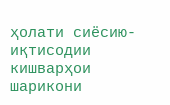ҳолати сиёсию-иқтисодии кишварҳои шарикони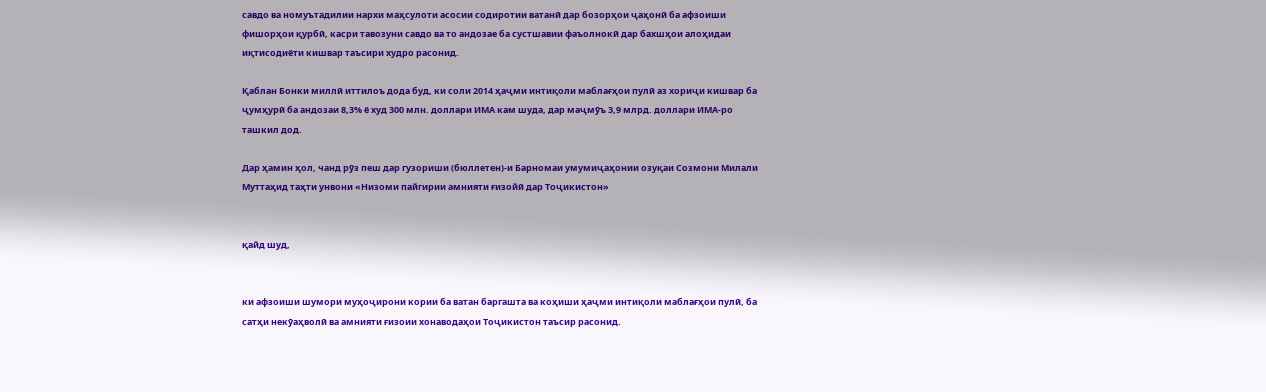савдо ва номуътадилии нархи маҳсулоти асосии содиротии ватанӣ дар бозорҳои ҷаҳонӣ ба афзоиши фишорҳои қурбӣ, касри тавозуни савдо ва то андозае ба сустшавии фаъолнокӣ дар бахшҳои алоҳидаи иқтисодиёти кишвар таъсири худро расонид.

Қаблан Бонки миллӣ иттилоъ дода буд, ки соли 2014 ҳаҷми интиқоли маблағҳои пулӣ аз хориҷи кишвар ба ҷумҳурӣ ба андозаи 8,3% ё худ 300 млн. доллари ИМА кам шуда, дар маҷмӯъ 3,9 млрд. доллари ИМА-ро ташкил дод.

Дар ҳамин ҳол, чанд рӯз пеш дар гузориши (бюллетен)-и Барномаи умумиҷаҳонии озуқаи Созмони Милали Муттаҳид таҳти унвони «Низоми пайгирии амнияти ғизойӣ дар Тоҷикистон»


қайд шуд,


ки афзоиши шумори муҳоҷирони кории ба ватан баргашта ва коҳиши ҳаҷми интиқоли маблағҳои пулӣ, ба сатҳи некӯаҳволӣ ва амнияти ғизоии хонаводаҳои Тоҷикистон таъсир расонид.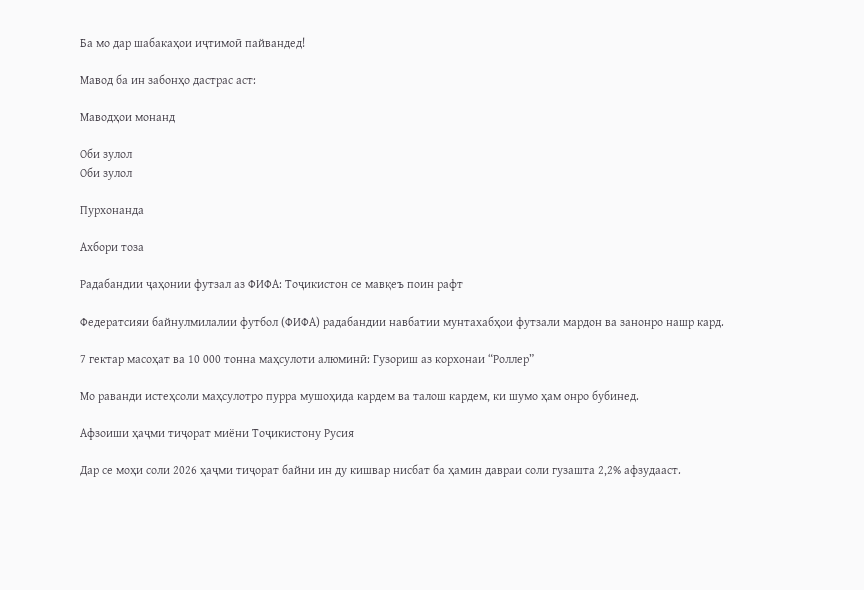Ба мо дар шабакаҳои иҷтимоӣ пайвандед!

Мавод ба ин забонҳо дастрас аст:

Маводҳои монанд

Оби зулол
Оби зулол

Пурхонанда

Ахбори тоза

Радабандии ҷаҳонии футзал аз ФИФА: Тоҷикистон се мавқеъ поин рафт

Федератсияи байнулмилалии футбол (ФИФА) радабандии навбатии мунтахабҳои футзали мардон ва занонро нашр кард.

7 гектар масоҳат ва 10 000 тонна маҳсулоти алюминӣ: Гузориш аз корхонаи “Роллер”

Мо раванди истеҳсоли маҳсулотро пурра мушоҳида кардем ва талош кардем, ки шумо ҳам онро бубинед.

Афзоиши ҳаҷми тиҷорат миёни Тоҷикистону Русия

Дар се моҳи соли 2026 ҳаҷми тиҷорат байни ин ду кишвар нисбат ба ҳамин давраи соли гузашта 2,2% афзудааст.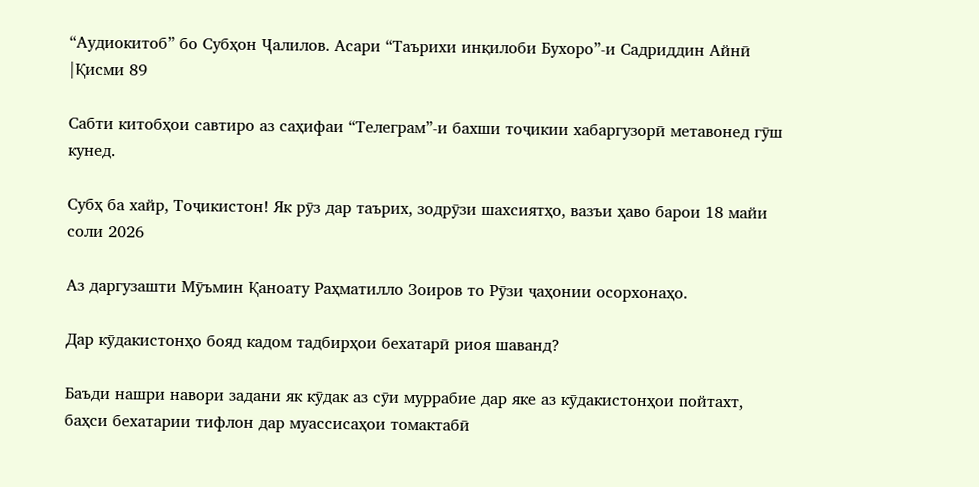“Аудиокитоб” бо Субҳон Ҷалилов. Асари “Таърихи инқилоби Бухоро”-и Садриддин Айнӣ |Қисми 89

Cабти китобҳои савтиро аз саҳифаи “Телеграм”-и бахши тоҷикии хабаргузорӣ метавонед гӯш кунед.

Субҳ ба хайр, Тоҷикистон! Як рӯз дар таърих, зодрӯзи шахсиятҳо, вазъи ҳаво барои 18 майи соли 2026

Аз даргузашти Мӯъмин Қаноату Раҳматилло Зоиров то Рӯзи ҷаҳонии осорхонаҳо.

Дар кӯдакистонҳо бояд кадом тадбирҳои бехатарӣ риоя шаванд?

Баъди нашри навори задани як кӯдак аз сӯи муррабие дар яке аз кӯдакистонҳои пойтахт, баҳси бехатарии тифлон дар муассисаҳои томактабӣ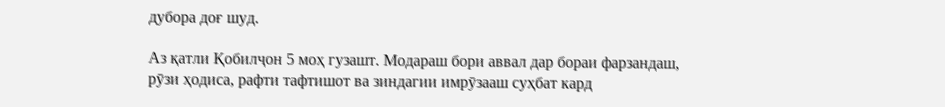дубора доғ шуд.

Аз қатли Қобилҷон 5 моҳ гузашт. Модараш бори аввал дар бораи фарзандаш, рӯзи ҳодиса, рафти тафтишот ва зиндагии имрӯзааш суҳбат кард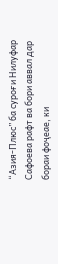“Азия-Плюс” ба суроғи Нилуфар Сафоева рафт ва бори аввал дар бораи фоҷеае, ки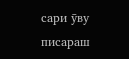сари ӯву писараш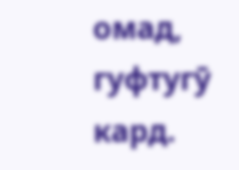омад, гуфтугӯ кард.